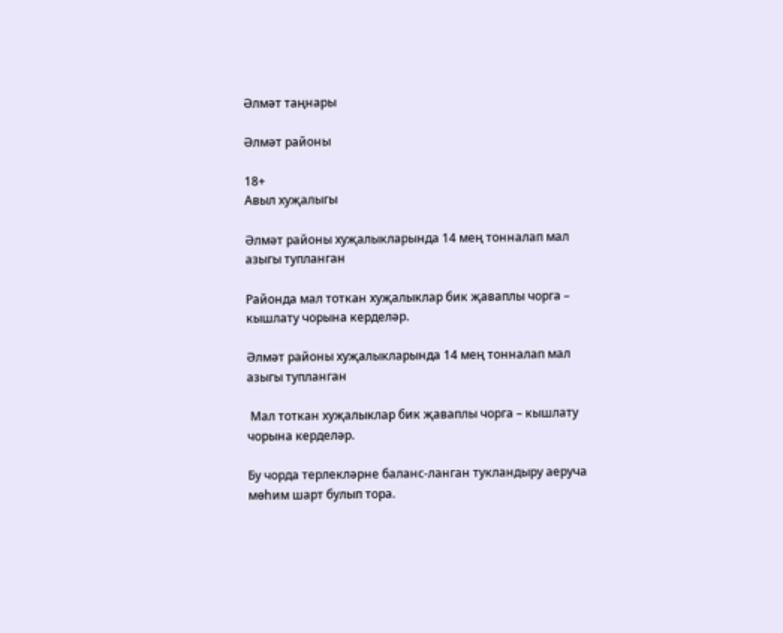Әлмәт таңнары

Әлмәт районы

18+
Авыл хуҗалыгы

Әлмәт районы хуҗалыкларында 14 мең тонналап мал азыгы тупланган

Районда мал тоткан хуҗалыклар бик җаваплы чорга – кышлату чорына керделәр.

Әлмәт районы хуҗалыкларында 14 мең тонналап мал азыгы тупланган

 Мал тоткан хуҗалыклар бик җаваплы чорга – кышлату чорына керделәр.

Бу чорда терлекләрне баланс-ланган тукландыру аеруча мөһим шарт булып тора.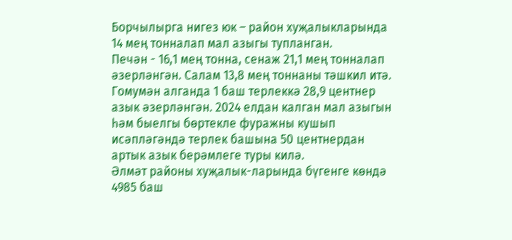Борчылырга нигез юк – район хуҗалыкларында 14 мең тонналап мал азыгы тупланган.
Печән - 16,1 мең тонна, сенаж 21,1 мең тонналап әзерләнгән. Салам 13,8 мең тоннаны тәшкил итә. Гомумән алганда 1 баш терлеккә 28,9 центнер азык әзерләнгән. 2024 елдан калган мал азыгын һәм быелгы бөртекле фуражны кушып исәпләгәндә терлек башына 50 центнердан артык азык берәмлеге туры килә.
Әлмәт районы хуҗалык-ларында бүгенге көндә 4985 баш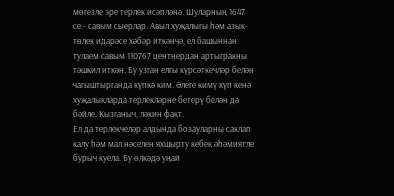мөгезле эре терлек исәпләнә. Шуларның 1647 се - савым сыерлар. Авыл хуҗалыгы һәм азык-төлек идарәсе хәбәр иткәнчә, ел башыннан тулаем савым 110767 центнердан артыгракны тәшкил иткән. Бу узган елгы күрсәткечләр белән чагыштырганда күпкә ким. Әлеге кимү күп кенә хуҗалыкларда терлекләрне бетерү белән дә бәйле. Кызганыч, ләкин факт.
Ел да терлекчеләр алдында бозауларны саклап калу һәм мал нәселен яхшырту кебек әһәмиятле бурыч куела. Бу өлкәдә уңай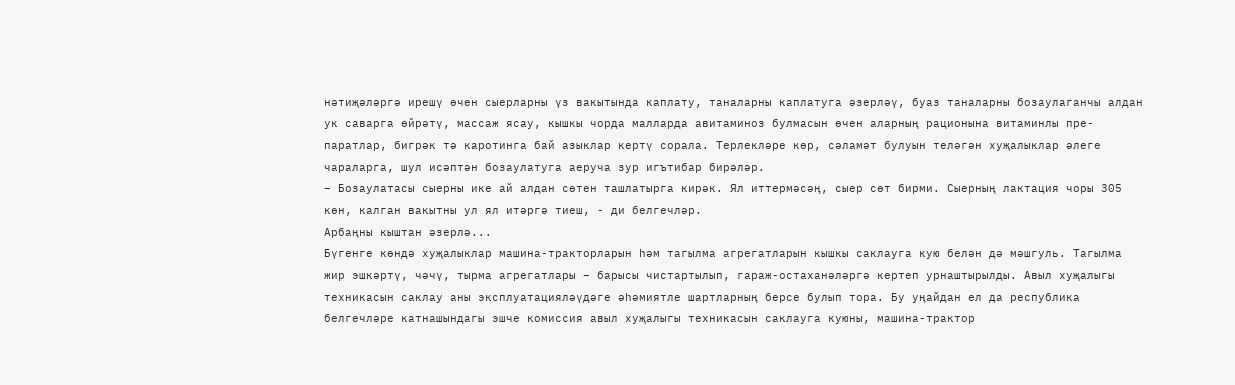нәтиҗәләргә ирешү өчен сыерларны үз вакытында каплату, таналарны каплатуга әзерләү, буаз таналарны бозаулаганчы алдан ук саварга өйрәтү, массаж ясау, кышкы чорда малларда авитаминоз булмасын өчен аларның рационына витаминлы пре-паратлар, бигрәк тә каротинга бай азыклар кертү сорала. Терлекләре көр, сәламәт булуын теләгән хуҗалыклар әлеге чараларга, шул исәптән бозаулатуга аеруча зур игътибар бирәләр.
– Бозаулатасы сыерны ике ай алдан сөтен ташлатырга кирәк. Ял иттермәсәң, сыер сөт бирми. Сыерның лактация чоры 305 көн, калган вакытны ул ял итәргә тиеш, - ди белгечләр.
Арбаңны кыштан әзерлә...
Бүгенге көндә хуҗалыклар машина-тракторларын һәм тагылма агрегатларын кышкы саклауга кую белән дә мәшгуль. Тагылма жир эшкәртү, чәчү, тырма агрегатлары – барысы чистартылып, гараж-остаханәләргә кертеп урнаштырылды. Авыл хуҗалыгы техникасын саклау аны эксплуатацияләүдәге әһәмиятле шартларның берсе булып тора. Бу уңайдан ел да республика белгечләре катнашындагы эшче комиссия авыл хуҗалыгы техникасын саклауга куюны, машина-трактор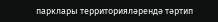парклары территорияләрендә тәртип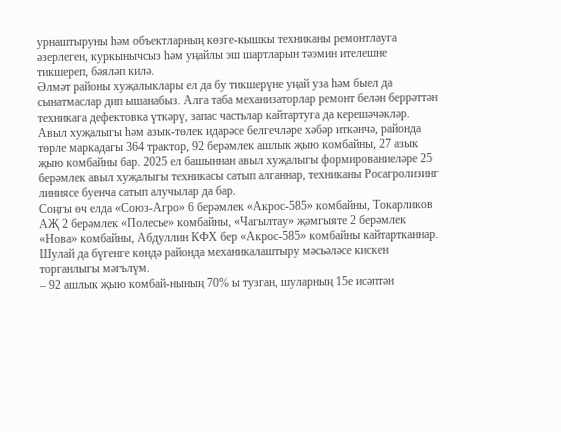урнаштыруны һәм объектларның көзге-кышкы техниканы ремонтлауга әзерлеген, куркынычсыз һәм уңайлы эш шартларын тәэмин ителешне тикшереп, бәяләп килә.
Әлмәт районы хуҗалыклары ел да бу тикшерүне уңай уза һәм быел да сынатмаслар дип ышанабыз. Алга таба механизаторлар ремонт белән беррәттән техникага дефектовка үткәрү, запас частьлар кайтартуга да керешәчәкләр.
Авыл хуҗалыгы һәм азык-төлек идарәсе белгечләре хәбәр иткәнчә, районда төрле маркадагы 364 трактор, 92 берәмлек ашлык җыю комбайны, 27 азык җыю комбайны бар. 2025 ел башыннан авыл хуҗалыгы формированиеләре 25 берәмлек авыл хуҗалыгы техникасы сатып алганнар, техниканы Росагролизинг линиясе буенча сатып алучылар да бар.
Соңгы өч елда «Союз-Агро» 6 берәмлек «Акрос-585» комбайны, Токарликов АҖ 2 берәмлек «Полесье» комбайны, «Чагылтау» җәмгыяте 2 берәмлек «Нова» комбайны, Абдуллин КФХ бер «Акрос-585» комбайны кайтартканнар. Шулай да бүгенге көндә районда механикалаштыру мәсьәләсе кискен торганлыгы мәгълүм.
– 92 ашлык җыю комбай-нының 70% ы тузган, шуларның 15е исәптән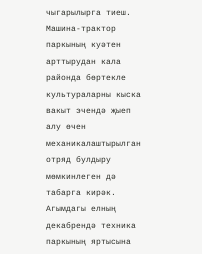чыгарылырга тиеш. Машина-трактор паркының куәтен арттырудан кала районда бөртекле культураларны кыска вакыт эчендә җыеп алу өчен механикалаштырылган отряд булдыру мөмкинлеген дә табарга кирәк. Агымдагы елның декабрендә техника паркының яртысына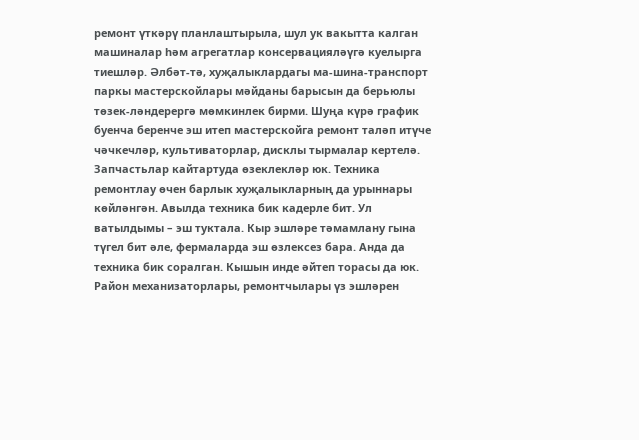ремонт үткәрү планлаштырыла, шул ук вакытта калган машиналар һәм агрегатлар консервацияләүгә куелырга тиешләр. Әлбәт-тә, хуҗалыклардагы ма-шина-транспорт паркы мастерскойлары мәйданы барысын да берьюлы төзек-ләндерергә мөмкинлек бирми. Шуңа күрә график буенча беренче эш итеп мастерскойга ремонт таләп итүче чәчкечләр, культиваторлар, дисклы тырмалар кертелә. Запчастьлар кайтартуда өзеклекләр юк. Техника ремонтлау өчен барлык хуҗалыкларның да урыннары көйләнгән. Авылда техника бик кадерле бит. Ул ватылдымы – эш туктала. Кыр эшләре тәмамлану гына түгел бит әле, фермаларда эш өзлексез бара. Анда да техника бик соралган. Кышын инде әйтеп торасы да юк. Район механизаторлары, ремонтчылары үз эшләрен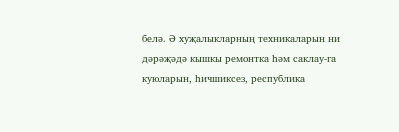белә. Ә хуҗалыкларның техникаларын ни дәрәҗәдә кышкы ремонтка һәм саклау-га куюларын, һичшиксез, республика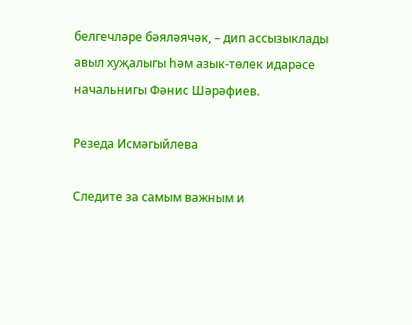белгечләре бәяләячәк, – дип ассызыклады авыл хуҗалыгы һәм азык-төлек идарәсе начальнигы Фәнис Шәрәфиев.

Резеда Исмәгыйлева

Следите за самым важным и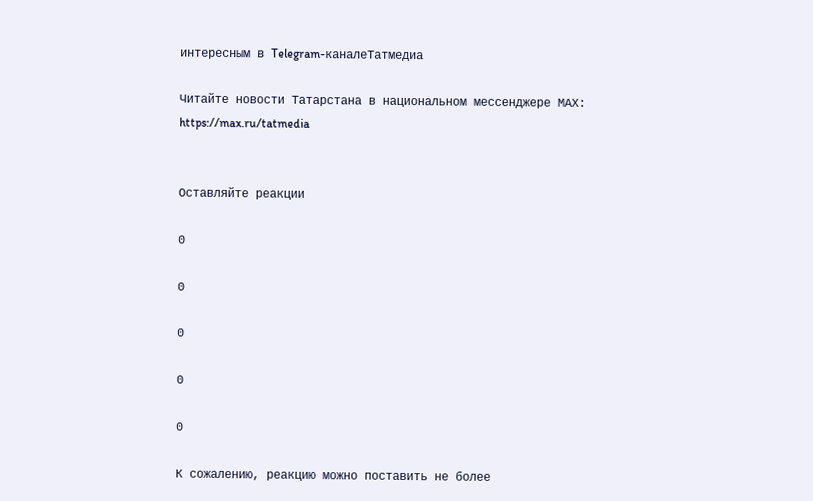интересным в Telegram-каналеТатмедиа

Читайте новости Татарстана в национальном мессенджере MАХ: https://max.ru/tatmedia


Оставляйте реакции

0

0

0

0

0

К сожалению, реакцию можно поставить не более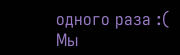одного раза :(
Мы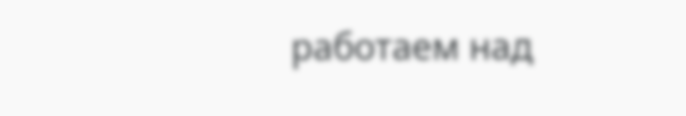работаем над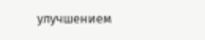улучшением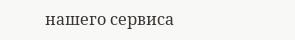нашего сервиса